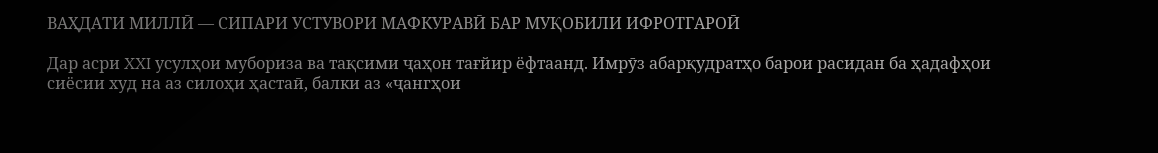ВАҲДАТИ МИЛЛӢ — СИПАРИ УСТУВОРИ МАФКУРАВӢ БАР МУҚОБИЛИ ИФРОТГАРОӢ

Дар асри XXI усулҳои мубориза ва тақсими ҷаҳон тағйир ёфтаанд. Имрӯз абарқудратҳо барои расидан ба ҳадафҳои сиёсии худ на аз силоҳи ҳастаӣ, балки аз «ҷангҳои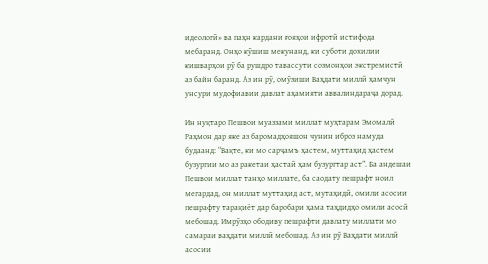идеологӣ» ва паҳн кардани ғояҳои ифротӣ истифода мебаранд. Онҳо кӯшиш мекунанд, ки суботи дохилии кишварҳои рӯ ба рушдро тавассути созмонҳои экстремистӣ аз байн баранд. Аз ин рӯ, омӯзиши Ваҳдати миллӣ ҳамчун унсури мудофиавии давлат аҳамияти аввалиндараҷа дорад.

Ин нуқтаро Пешвои муаззами миллат муҳтарам Эмомалӣ Раҳмон дар яке аз баромадҳояшон чунин иброз намуда будаанд: “Вақте, ки мо сарҷамъ ҳастем, муттаҳид ҳастем бузургии мо аз ракетаи ҳастаӣ ҳам бузургтар аст”. Ба андешаи Пешвои миллат танҳо миллате, ба саодату пешрафт ноил мегардад, он миллат муттаҳид аст, мутаҳидӣ, омили асосии пешрафту тарақиёт дар баробари ҳама таҳдидҳо омили асосӣ мебошад. Имрӯзҳо ободиву пешрафти давлату миллати мо самараи ваҳдати миллӣ мебошад. Аз ин рӯ Ваҳдати миллӣ асосии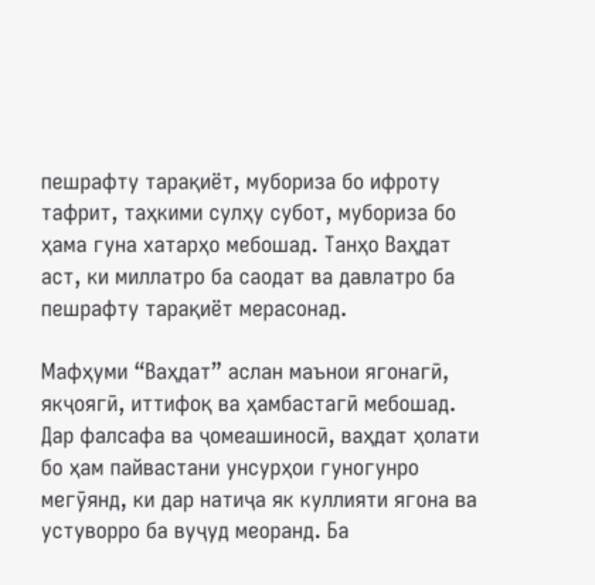пешрафту тарақиёт, мубориза бо ифроту тафрит, таҳкими сулҳу субот, мубориза бо ҳама гуна хатарҳо мебошад. Танҳо Ваҳдат аст, ки миллатро ба саодат ва давлатро ба пешрафту тарақиёт мерасонад.

Мафҳуми “Ваҳдат” аслан маънои ягонагӣ, якҷоягӣ, иттифоқ ва ҳамбастагӣ мебошад. Дар фалсафа ва ҷомеашиносӣ, ваҳдат ҳолати бо ҳам пайвастани унсурҳои гуногунро мегӯянд, ки дар натиҷа як куллияти ягона ва устуворро ба вуҷуд меоранд. Ба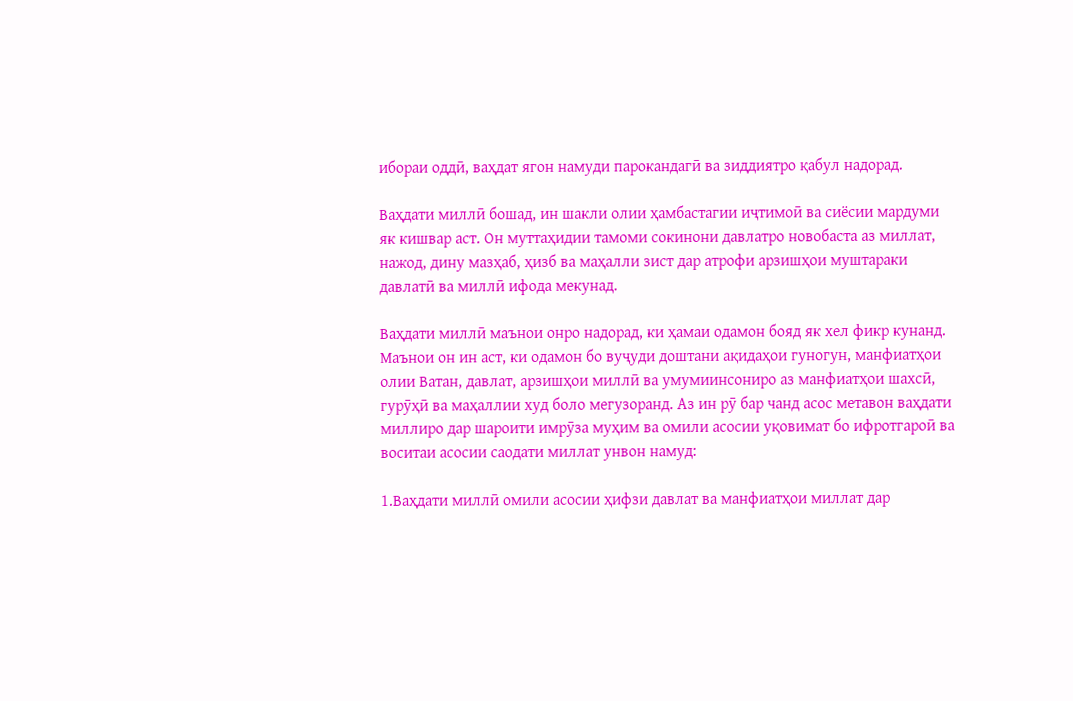ибораи оддӣ, ваҳдат ягон намуди парокандагӣ ва зиддиятро қабул надорад.

Ваҳдати миллӣ бошад, ин шакли олии ҳамбастагии иҷтимоӣ ва сиёсии мардуми як кишвар аст. Он муттаҳидии тамоми сокинони давлатро новобаста аз миллат, нажод, дину мазҳаб, ҳизб ва маҳалли зист дар атрофи арзишҳои муштараки давлатӣ ва миллӣ ифода мекунад.

Ваҳдати миллӣ маънои онро надорад, ки ҳамаи одамон бояд як хел фикр кунанд. Маънои он ин аст, ки одамон бо вуҷуди доштани ақидаҳои гуногун, манфиатҳои олии Ватан, давлат, арзишҳои миллӣ ва умумиинсониро аз манфиатҳои шахсӣ, гурӯҳӣ ва маҳаллии худ боло мегузоранд. Аз ин рӯ бар чанд асос метавон ваҳдати миллиро дар шароити имрӯза муҳим ва омили асосии уқовимат бо ифротгароӣ ва воситаи асосии саодати миллат унвон намуд:

1.Ваҳдати миллӣ омили асосии ҳифзи давлат ва манфиатҳои миллат дар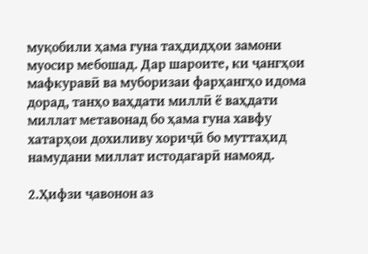муқобили ҳама гуна таҳдидҳои замони муосир мебошад. Дар шароите, ки ҷангҳои мафкуравӣ ва муборизаи фарҳангҳо идома дорад, танҳо ваҳдати миллӣ ё ваҳдати миллат метавонад бо ҳама гуна хавфу хатарҳои дохиливу хориҷӣ бо муттаҳид намудани миллат истодагарӣ намояд.

2.Ҳифзи ҷавонон аз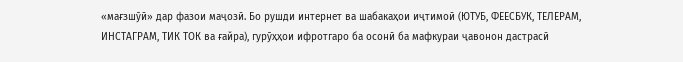«мағзшӯӣ» дар фазои маҷозӣ. Бо рушди интернет ва шабакаҳои иҷтимоӣ (ЮТУБ, ФЕЕСБУК, ТЕЛЕРАМ, ИНСТАГРАМ, ТИК ТОК ва ғайра), гурӯҳҳои ифротгаро ба осонӣ ба мафкураи ҷавонон дастрасӣ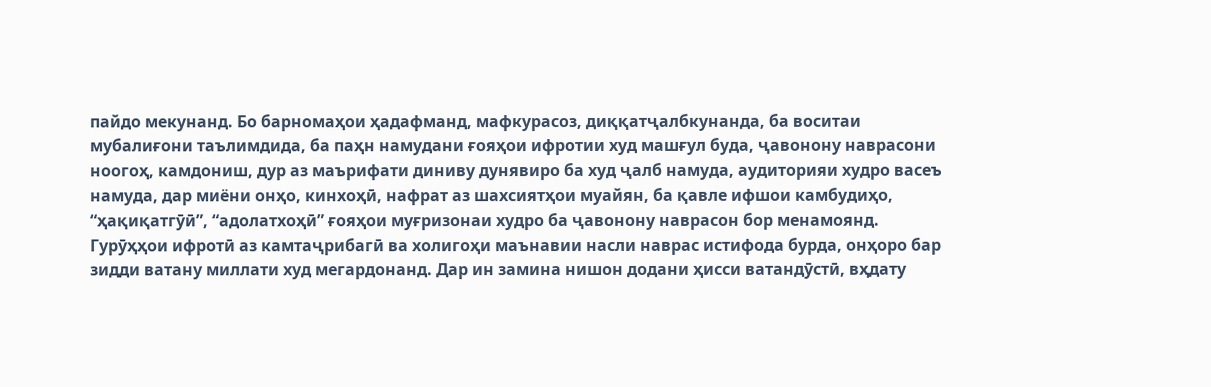пайдо мекунанд. Бо барномаҳои ҳадафманд, мафкурасоз, диққатҷалбкунанда, ба воситаи мубалиғони таълимдида, ба паҳн намудани ғояҳои ифротии худ машғул буда, ҷавонону наврасони ноогоҳ, камдониш, дур аз маърифати диниву дунявиро ба худ ҷалб намуда, аудиторияи худро васеъ намуда, дар миёни онҳо, кинхоҳӣ, нафрат аз шахсиятҳои муайян, ба қавле ифшои камбудиҳо, “ҳақиқатгӯӣ”, “адолатхоҳӣ” ғояҳои муғризонаи худро ба ҷавонону наврасон бор менамоянд. Гурӯҳҳои ифротӣ аз камтаҷрибагӣ ва холигоҳи маънавии насли наврас истифода бурда, онҳоро бар зидди ватану миллати худ мегардонанд. Дар ин замина нишон додани ҳисси ватандӯстӣ, вҳдату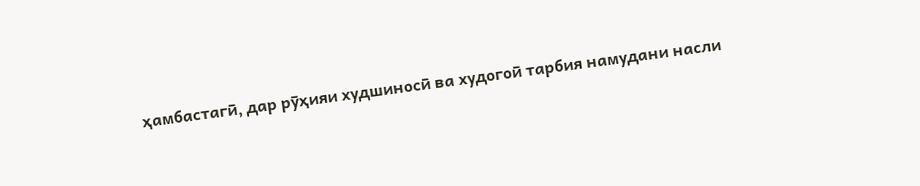ҳамбастагӣ, дар рӯҳияи худшиносӣ ва худогоӣ тарбия намудани насли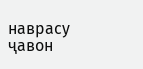наврасу ҷавон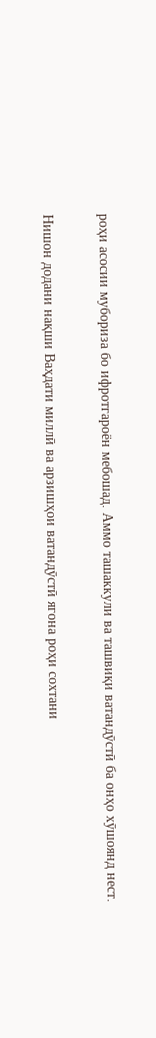роҳи асосии мубориза бо ифротгароён мебошад. Аммо ташаккули ва ташвиқи ватандӯстӣ ба онҳо хӯшоянд нест.

Нишон додани нақши Ваҳдати миллӣ ва арзишҳои ватандӯстӣ ягона роҳи сохтани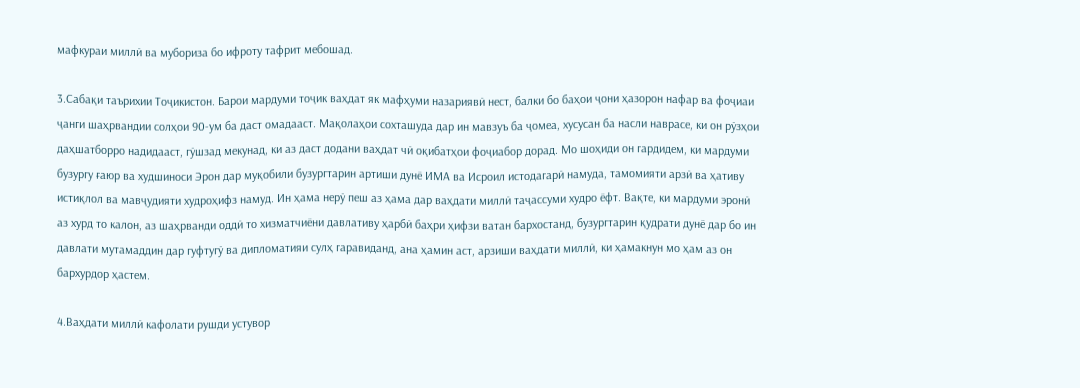мафкураи миллӣ ва мубориза бо ифроту тафрит мебошад.

3.Сабақи таърихии Тоҷикистон. Барои мардуми тоҷик ваҳдат як мафҳуми назариявӣ нест, балки бо баҳои ҷони ҳазорон нафар ва фоҷиаи ҷанги шаҳрвандии солҳои 90-ум ба даст омадааст. Мақолаҳои сохташуда дар ин мавзуъ ба ҷомеа, хусусан ба насли наврасе, ки он рӯзҳои даҳшатборро надидааст, гӯшзад мекунад, ки аз даст додани ваҳдат чӣ оқибатҳои фоҷиабор дорад. Мо шоҳиди он гардидем, ки мардуми бузургу ғаюр ва худшиноси Эрон дар муқобили бузургтарин артиши дунё ИМА ва Исроил истодагарӣ намуда, тамомияти арзӣ ва ҳативу истиқлол ва мавҷудияти худроҳифз намуд. Ин ҳама нерӯ пеш аз ҳама дар ваҳдати миллӣ таҷассуми худро ёфт. Вақте, ки мардуми эронӣ аз хурд то калон, аз шаҳрванди оддӣ то хизматчиёни давлативу ҳарбӣ баҳри ҳифзи ватан бархостанд, бузургтарин қудрати дунё дар бо ин давлати мутамаддин дар гуфтугӯ ва дипломатияи сулҳ гаравиданд, ана ҳамин аст, арзиши ваҳдати миллӣ, ки ҳамакнун мо ҳам аз он бархурдор ҳастем.

4.Ваҳдати миллӣ кафолати рушди устувор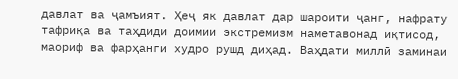давлат ва ҷамъият. Ҳеҷ як давлат дар шароити ҷанг, нафрату тафриқа ва таҳдиди доимии экстремизм наметавонад иқтисод, маориф ва фарҳанги худро рушд диҳад. Ваҳдати миллӣ заминаи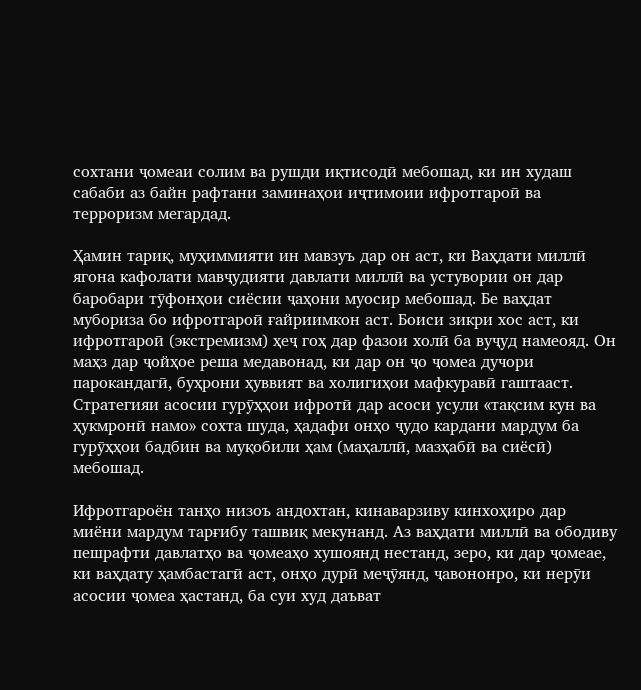сохтани ҷомеаи солим ва рушди иқтисодӣ мебошад, ки ин худаш сабаби аз байн рафтани заминаҳои иҷтимоии ифротгароӣ ва терроризм мегардад.

Ҳамин тариқ, муҳиммияти ин мавзуъ дар он аст, ки Ваҳдати миллӣ ягона кафолати мавҷудияти давлати миллӣ ва устувории он дар баробари тӯфонҳои сиёсии ҷаҳони муосир мебошад. Бе ваҳдат мубориза бо ифротгароӣ ғайриимкон аст. Боиси зикри хос аст, ки ифротгароӣ (экстремизм) ҳеҷ гоҳ дар фазои холӣ ба вуҷуд намеояд. Он маҳз дар ҷойҳое реша медавонад, ки дар он ҷо ҷомеа дучори парокандагӣ, буҳрони ҳуввият ва холигиҳои мафкуравӣ гаштааст. Стратегияи асосии гурӯҳҳои ифротӣ дар асоси усули «тақсим кун ва ҳукмронӣ намо» сохта шуда, ҳадафи онҳо ҷудо кардани мардум ба гурӯҳҳои бадбин ва муқобили ҳам (маҳаллӣ, мазҳабӣ ва сиёсӣ) мебошад.

Ифротгароён танҳо низоъ андохтан, кинаварзиву кинхоҳиро дар миёни мардум тарғибу ташвиқ мекунанд. Аз ваҳдати миллӣ ва ободиву пешрафти давлатҳо ва ҷомеаҳо хушоянд нестанд, зеро, ки дар ҷомеае, ки ваҳдату ҳамбастагӣ аст, онҳо дурӣ меҷӯянд, ҷавононро, ки нерӯи асосии ҷомеа ҳастанд, ба суи худ даъват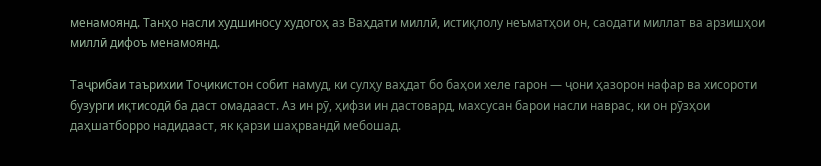менамоянд. Танҳо насли худшиносу худогоҳ аз Ваҳдати миллӣ, истиқлолу неъматҳои он, саодати миллат ва арзишҳои миллӣ дифоъ менамоянд.

Таҷрибаи таърихии Тоҷикистон собит намуд, ки сулҳу ваҳдат бо баҳои хеле гарон — ҷони ҳазорон нафар ва хисороти бузурги иқтисодӣ ба даст омадааст. Аз ин рӯ, ҳифзи ин дастовард, махсусан барои насли наврас, ки он рӯзҳои даҳшатборро надидааст, як қарзи шаҳрвандӣ мебошад.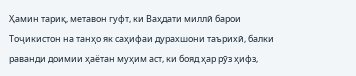Ҳамин тариқ, метавон гуфт, ки Ваҳдати миллӣ барои Тоҷикистон на танҳо як саҳифаи дурахшони таърихӣ, балки раванди доимии ҳаётан муҳим аст, ки бояд ҳар рӯз ҳифз,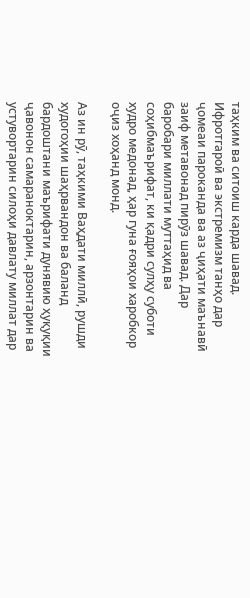таҳким ва ситоиш карда шавад. Ифротгароӣ ва экстремизм танҳо дар ҷомеаи пароканда ва аз ҷиҳати маънавӣ заиф метавонад пирӯз шавад. Дар баробари миллати муттаҳид ва соҳибмаърифат, ки қадри сулҳу суботи худро медонад, ҳар гуна ғояҳои харобкор оҷиз хоҳанд монд.

Аз ин рӯ, таҳкими Ваҳдати миллӣ, рушди худогоҳии шаҳрвандон ва баланд бардоштани маърифати дунявию ҳуқуқии ҷавонон самараноктарин, арзонтарин ва устувортарин силоҳи давлату миллат дар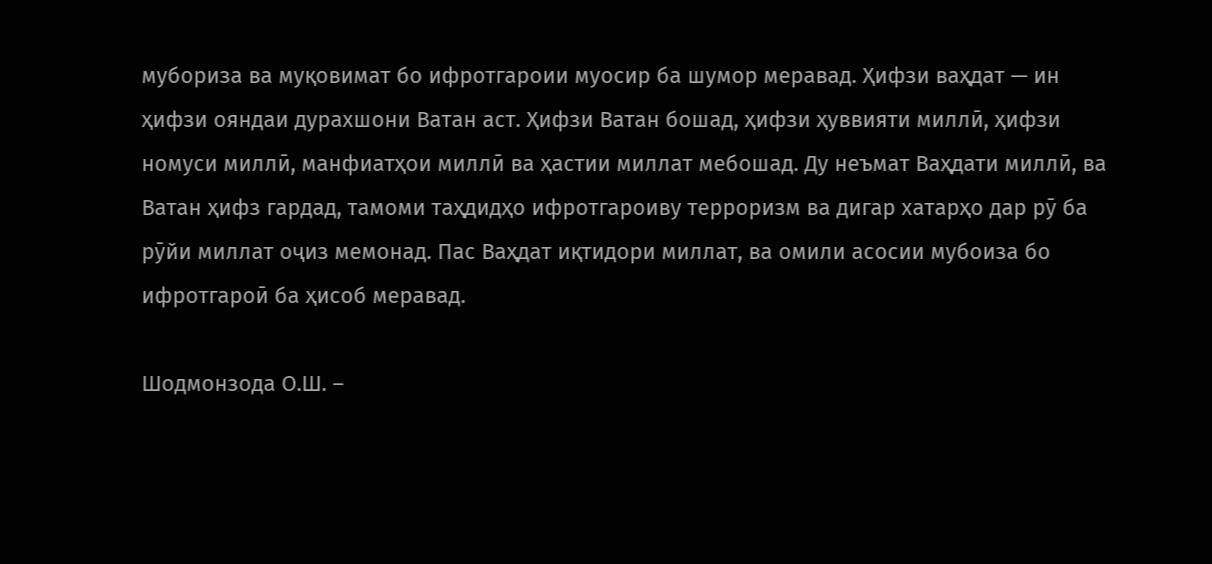мубориза ва муқовимат бо ифротгароии муосир ба шумор меравад. Ҳифзи ваҳдат — ин ҳифзи ояндаи дурахшони Ватан аст. Ҳифзи Ватан бошад, ҳифзи ҳуввияти миллӣ, ҳифзи номуси миллӣ, манфиатҳои миллӣ ва ҳастии миллат мебошад. Ду неъмат Ваҳдати миллӣ, ва Ватан ҳифз гардад, тамоми таҳдидҳо ифротгароиву терроризм ва дигар хатарҳо дар рӯ ба рӯйи миллат оҷиз мемонад. Пас Ваҳдат иқтидори миллат, ва омили асосии мубоиза бо ифротгароӣ ба ҳисоб меравад.

Шодмонзода О.Ш. –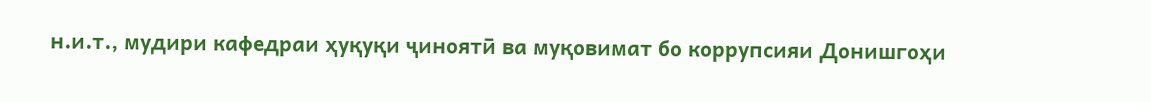н.и.т., мудири кафедраи ҳуқуқи ҷиноятӣ ва муқовимат бо коррупсияи Донишгоҳи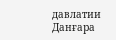давлатии Данғара